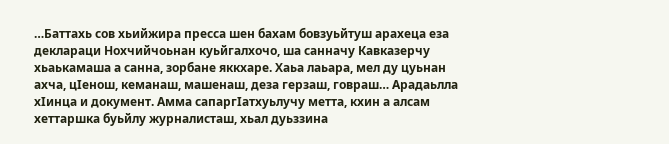…Баттахь сов хьийжира пресса шен бахам бовзуьйтуш арахеца еза деклараци Нохчийчоьнан куьйгалхочо, ша санначу Кавказерчу хьаькамаша а санна, зорбане яккхаре. Хаьа лаьара, мел ду цуьнан ахча, цIенош, кеманаш, машенаш, деза герзаш, говраш… Арадаьлла хIинца и документ. Амма сапаргIатхуьлучу метта, кхин а алсам хеттаршка буьйлу журналисташ, хьал дуьззина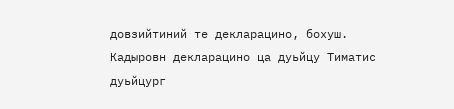довзийтиний те декларацино, бохуш.
Кадыровн декларацино ца дуьйцу Тиматис дуьйцург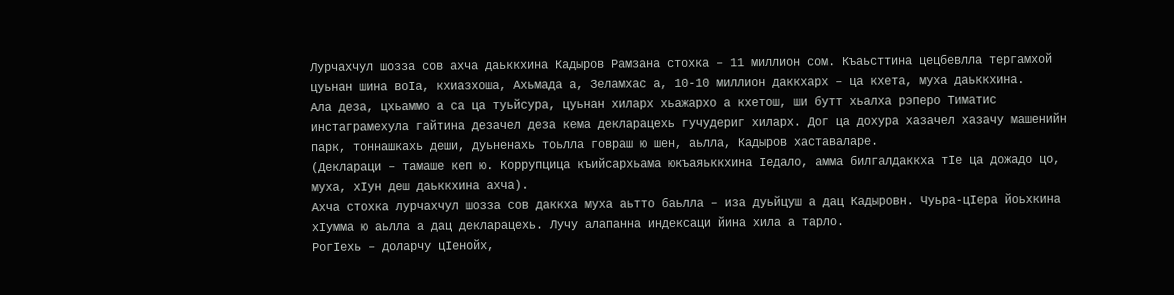Лурчахчул шозза сов ахча даьккхина Кадыров Рамзана стохка – 11 миллион сом. Къаьсттина цецбевлла тергамхой цуьнан шина воIа, кхиазхоша, Ахьмада а, Зеламхас а, 10-10 миллион даккхарх – ца кхета, муха даьккхина.
Ала деза, цхьаммо а са ца туьйсура, цуьнан хиларх хьажархо а кхетош, ши бутт хьалха рэперо Тиматис инстаграмехула гайтина дезачел деза кема декларацехь гучудериг хиларх. Дог ца дохура хазачел хазачу машенийн парк, тоннашкахь деши, дуьненахь тоьлла говраш ю шен, аьлла, Кадыров хаставаларе.
(Деклараци – тамаше кеп ю. Коррупцица къийсархьама юкъаяьккхина Iедало, амма билгалдаккха тIе ца дожадо цо, муха, хIун деш даьккхина ахча).
Ахча стохка лурчахчул шозза сов даккха муха аьтто баьлла – иза дуьйцуш а дац Кадыровн. Чуьра-цIера йоьхкина хIумма ю аьлла а дац декларацехь. Лучу алапанна индексаци йина хила а тарло.
РогIехь – доларчу цIенойх,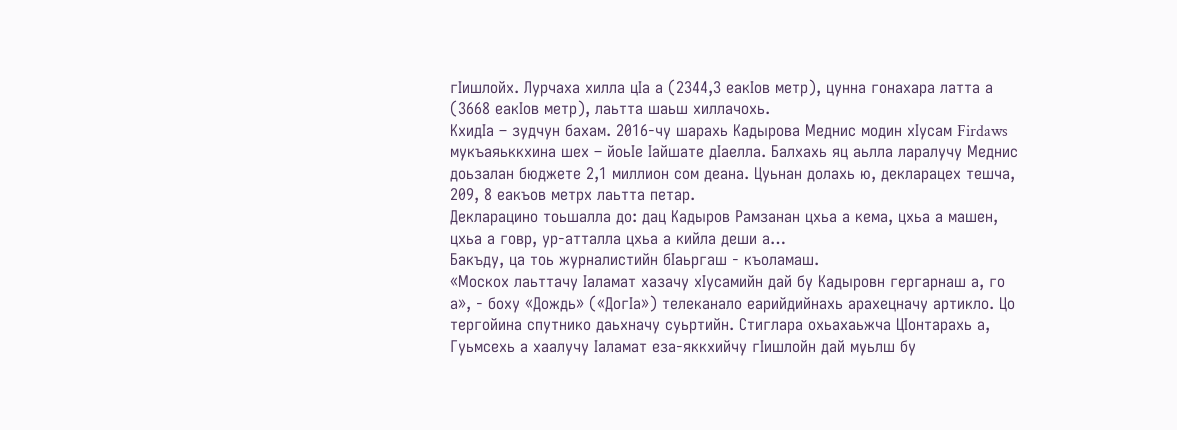гIишлойх. Лурчаха хилла цIа а (2344,3 еакIов метр), цунна гонахара латта а (3668 еакIов метр), лаьтта шаьш хиллачохь.
КхидIа – зудчун бахам. 2016-чу шарахь Кадырова Меднис модин хIусам Firdaws мукъаяьккхина шех – йоьIе Iайшате дIаелла. Балхахь яц аьлла ларалучу Меднис доьзалан бюджете 2,1 миллион сом деана. Цуьнан долахь ю, декларацех тешча, 209, 8 еакъов метрх лаьтта петар.
Декларацино тоьшалла до: дац Кадыров Рамзанан цхьа а кема, цхьа а машен, цхьа а говр, ур-атталла цхьа а кийла деши а…
Бакъду, ца тоь журналистийн бIаьргаш - къоламаш.
«Москох лаьттачу Iаламат хазачу хIусамийн дай бу Кадыровн гергарнаш а, го а», - боху «Дождь» («ДогIа») телеканало еарийдийнахь арахецначу артикло. Цо тергойина спутнико даьхначу суьртийн. Стиглара охьахаьжча ЦIонтарахь а, Гуьмсехь а хаалучу Iаламат еза-яккхийчу гIишлойн дай муьлш бу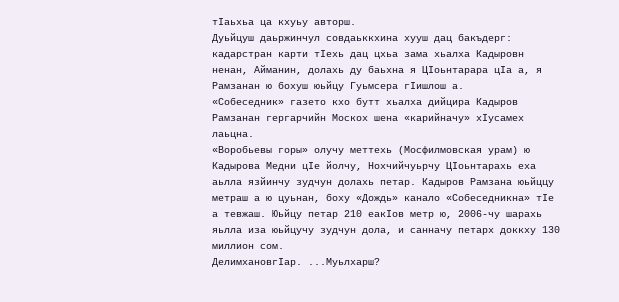тIаьхьа ца кхуьу авторш.
Дуьйцуш даьржинчул совдаьккхина хууш дац бакъдерг: кадарстран карти тIехь дац цхьа зама хьалха Кадыровн ненан, Айманин, долахь ду баьхна я ЦIоьнтарара цIа а, я Рамзанан ю бохуш юьйцу Гуьмсера гIишлош а.
«Собеседник» газето кхо бутт хьалха дийцира Кадыров Рамзанан гергарчийн Москох шена «карийначу» хIусамех лаьцна.
«Воробьевы горы» олучу меттехь (Мосфилмовская урам) ю Кадырова Медни цIе йолчу, Нохчийчуьрчу ЦIоьнтарахь еха аьлла язйинчу зудчун долахь петар. Кадыров Рамзана юьйццу метраш а ю цуьнан, боху «Дождь» канало «Собеседникна» тIе а тевжаш. Юьйцу петар 210 еакIов метр ю, 2006-чу шарахь яьлла иза юьйцучу зудчун дола, и санначу петарх доккху 130 миллион сом.
ДелимхановгIар. ...Муьлхарш?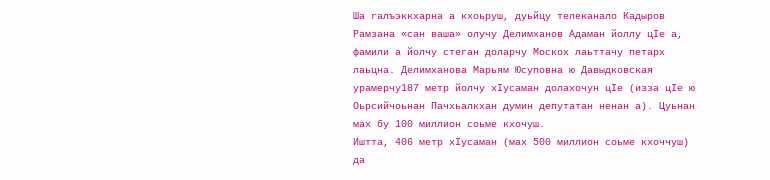Ша галъэккхарна а кхоьруш, дуьйцу телеканало Кадыров Рамзана «сан ваша» олучу Делимханов Адаман йоллу цIе а, фамили а йолчу стеган доларчу Москох лаьттачу петарх лаьцна. Делимханова Марьям Юсуповна ю Давыдковская урамерчу187 метр йолчу хIусаман долахочун цIе (изза цIе ю Оьрсийчоьнан Пачхьалкхан думин депутатан ненан а). Цуьнан мах бу 100 миллион соьме кхочуш.
Иштта, 406 метр хIусаман (мах 500 миллион соьме кхоччуш) да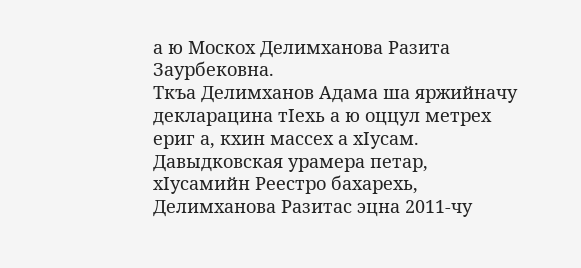а ю Москох Делимханова Разита Заурбековна.
Ткъа Делимханов Адама ша яржийначу декларацина тIехь а ю оццул метрех ериг а, кхин массех а хIусам.
Давыдковская урамера петар, хIусамийн Реестро бахарехь, Делимханова Разитас эцна 2011-чу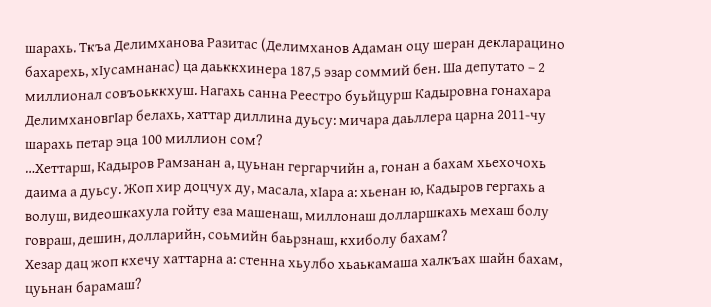шарахь. Ткъа Делимханова Разитас (Делимханов Адаман оцу шеран декларацино бахарехь, хIусамнанас) ца даьккхинера 187,5 эзар соммий бен. Ша депутато – 2 миллионал совъоьккхуш. Нагахь санна Реестро буьйцурш Кадыровна гонахара ДелимхановгIар белахь, хаттар диллина дуьсу: мичара даьллера царна 2011-чу шарахь петар эца 100 миллион сом?
…Хеттарш, Кадыров Рамзанан а, цуьнан гергарчийн а, гонан а бахам хьехочохь даима а дуьсу. Жоп хир доцчух ду, масала, хIара а: хьенан ю, Кадыров гергахь а волуш, видеошкахула гойту еза машенаш, миллонаш долларшкахь мехаш болу говраш, дешин, долларийн, соьмийн баьрзнаш, кхиболу бахам?
Хезар дац жоп кхечу хаттарна а: стенна хьулбо хьаькамаша халкъах шайн бахам, цуьнан барамаш?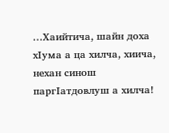…Хаийтича, шайн доха хIума а ца хилча, хиича, нехан синош паргIатдовлуш а хилча!